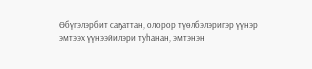Өбүгэлэрбит саҕаттан, олорор түөлбэлэригэр үүнэр эмтээх үүнээйилэри туһанан, эмтэнэн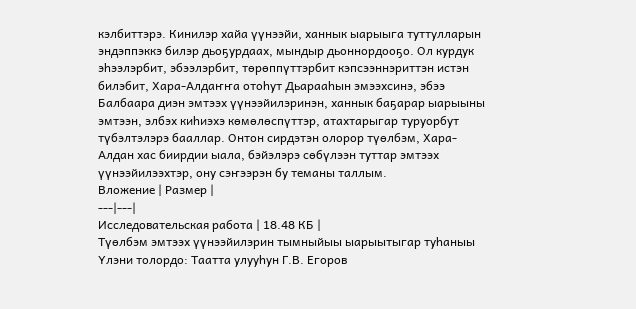кэлбиттэрэ. Кинилэр хайа үүнээйи, ханнык ыарыыга туттулларын эндэппэккэ билэр дьоҕурдаах, мындыр дьоннордооҕо. Ол курдук эһээлэрбит, эбээлэрбит, төрөппүттэрбит кэпсээннэриттэн истэн билэбит, Хара-Алдаҥҥа отоһут Дьарааһын эмээхсинэ, эбээ Балбаара диэн эмтээх үүнээйилэринэн, ханнык баҕарар ыарыыны эмтээн, элбэх киһиэхэ көмөлөспүттэр, атахтарыгар туруорбут түбэлтэлэрэ бааллар. Онтон сирдэтэн олорор түөлбэм, Хара-Алдан хас биирдии ыала, бэйэлэрэ сөбүлээн туттар эмтээх үүнээйилээхтэр, ону сэҥээрэн бу теманы таллым.
Вложение | Размер |
---|---|
Исследовательская работа | 18.48 КБ |
Түөлбэм эмтээх үүнээйилэрин тымныйыы ыарыытыгар туһаныы
Үлэни толордо: Таатта улууһун Г.В. Егоров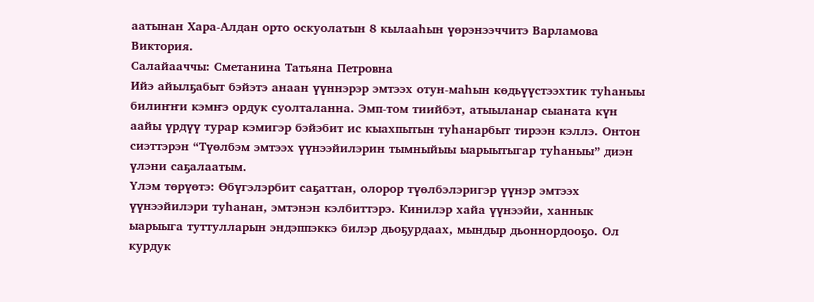аатынан Хара-Алдан орто оскуолатын 8 кылааһын үөрэнээччитэ Варламова Виктория.
Салайааччы: Сметанина Татьяна Петровна
Ийэ айылҕабыт бэйэтэ анаан үүннэрэр эмтээх отун-маһын көдьүүстээхтик туһаныы билиҥҥи кэмҥэ ордук суолталанна. Эмп-том тиийбэт, атыыланар сыаната күн аайы үрдүү турар кэмигэр бэйэбит ис кыахпытын туһанарбыт тирээн кэллэ. Онтон сиэттэрэн “Түөлбэм эмтээх үүнээйилэрин тымныйыы ыарыытыгар туһаныы” диэн үлэни саҕалаатым.
Үлэм төрүөтэ: Өбүгэлэрбит саҕаттан, олорор түөлбэлэригэр үүнэр эмтээх үүнээйилэри туһанан, эмтэнэн кэлбиттэрэ. Кинилэр хайа үүнээйи, ханнык ыарыыга туттулларын эндэппэккэ билэр дьоҕурдаах, мындыр дьоннордооҕо. Ол курдук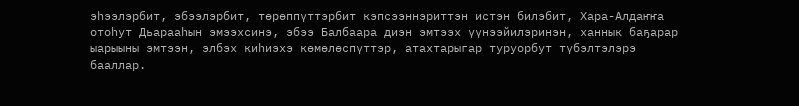эһээлэрбит, эбээлэрбит, төрөппүттэрбит кэпсээннэриттэн истэн билэбит, Хара-Алдаҥҥа отоһут Дьарааһын эмээхсинэ, эбээ Балбаара диэн эмтээх үүнээйилэринэн, ханнык баҕарар ыарыыны эмтээн, элбэх киһиэхэ көмөлөспүттэр, атахтарыгар туруорбут түбэлтэлэрэ бааллар.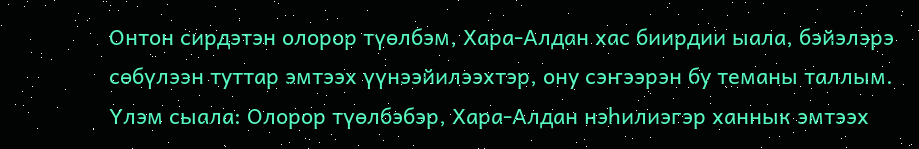Онтон сирдэтэн олорор түөлбэм, Хара-Алдан хас биирдии ыала, бэйэлэрэ сөбүлээн туттар эмтээх үүнээйилээхтэр, ону сэҥээрэн бу теманы таллым.
Үлэм сыала: Олорор түөлбэбэр, Хара-Алдан нэһилиэгэр ханнык эмтээх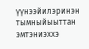үүнээйилэринэн тымныйыыттан эмтэниэххэ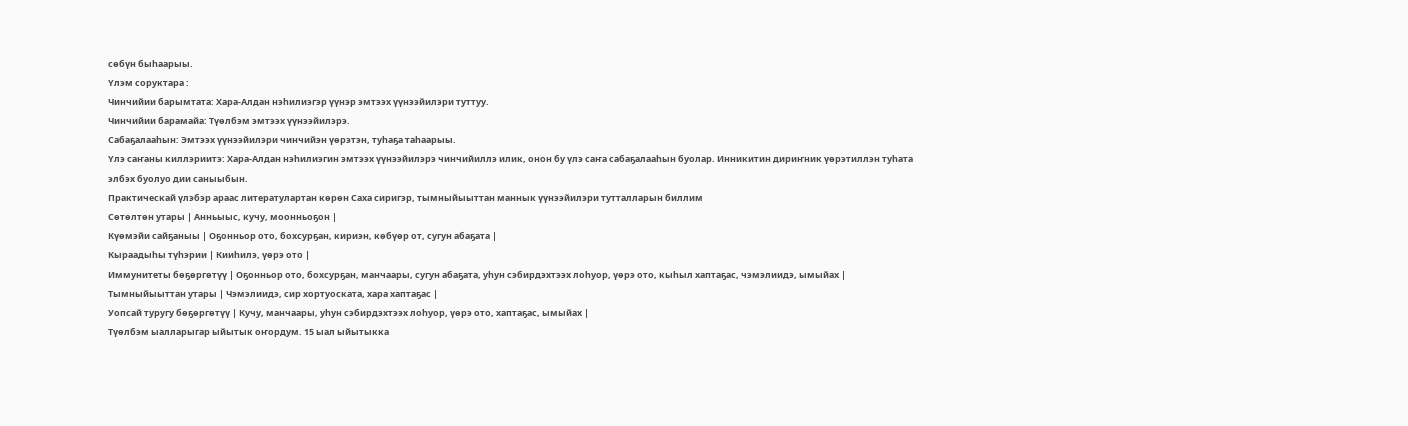сөбүн быһаарыы.
Үлэм соруктара :
Чинчийии барымтата: Хара-Алдан нэһилиэгэр үүнэр эмтээх үүнээйилэри туттуу.
Чинчийии барамайа: Түөлбэм эмтээх үүнээйилэрэ.
Сабаҕалааһын: Эмтээх үүнээйилэри чинчийэн үөрэтэн, туһаҕа таһаарыы.
Үлэ саҥаны киллэриитэ: Хара-Алдан нэһилиэгин эмтээх үүнээйилэрэ чинчийиллэ илик, онон бу үлэ саҥа сабаҕалааһын буолар. Инникитин дириҥник үөрэтиллэн туһата элбэх буолуо дии саныыбын.
Практическай үлэбэр араас литератулартан көрөн Саха сиригэр, тымныйыыттан маннык үүнээйилэри тутталларын биллим
Сөтөлтөн утары | Анньыыс, кучу, моонньоҕон |
Күөмэйи сайҕаныы | Оҕонньор ото, бохсурҕан, кириэн, көбүөр от, сугун абаҕата |
Кыраадыһы түһэрии | Кииһилэ, үөрэ ото |
Иммунитеты бөҕөргөтүү | Оҕонньор ото, бохсурҕан, манчаары, сугун абаҕата, уһун сэбирдэхтээх лоһуор, үөрэ ото, кыһыл хаптаҕас, чэмэлиидэ, ымыйах |
Тымныйыыттан утары | Чэмэлиидэ, сир хортуоската, хара хаптаҕас |
Уопсай туругу бөҕөргөтүү | Кучу, манчаары, уһун сэбирдэхтээх лоһуор, үөрэ ото, хаптаҕас, ымыйах |
Түөлбэм ыалларыгар ыйытык оҥордум. 15 ыал ыйытыкка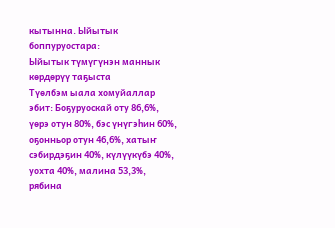кытынна. Ыйытык боппуруостара:
Ыйытык түмүгүнэн маннык көрдөрүү таҕыста
Түөлбэм ыала хомуйаллар эбит: Боҕуруоскай оту 86,6%, үөрэ отун 80%, бэс үнүгэһин 60%, оҕонньор отун 46,6%, хатыҥ сэбирдэҕин 40%, күлүүкүбэ 40%, уохта 40%, малина 53,3%, рябина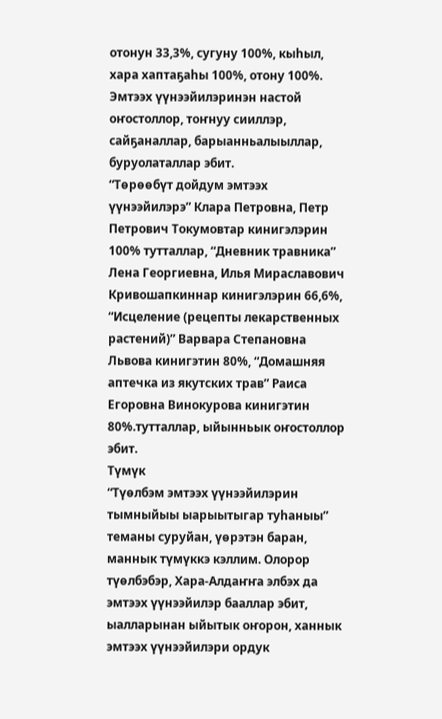отонун 33,3%, сугуну 100%, кыһыл, хара хаптаҕаһы 100%, отону 100%.
Эмтээх үүнээйилэринэн настой оҥостоллор, тоҥнуу сииллэр, сайҕаналлар, барыанньалыыллар, буруолаталлар эбит.
“Төрөөбүт дойдум эмтээх үүнээйилэрэ” Клара Петровна, Петр Петрович Токумовтар кинигэлэрин 100% тутталлар, “Дневник травника” Лена Георгиевна, Илья Мираславович Кривошапкиннар кинигэлэрин 66,6%, “Исцеление (рецепты лекарственных растений)” Варвара Степановна Львова кинигэтин 80%, “Домашняя аптечка из якутских трав” Раиса Егоровна Винокурова кинигэтин 80%.тутталлар, ыйынньык оҥостоллор эбит.
Түмүк
“Түөлбэм эмтээх үүнээйилэрин тымныйыы ыарыытыгар туһаныы” теманы суруйан, үөрэтэн баран, маннык түмүккэ кэллим. Олорор түөлбэбэр, Хара-Алдаҥҥа элбэх да эмтээх үүнээйилэр бааллар эбит, ыалларынан ыйытык оҥорон, ханнык эмтээх үүнээйилэри ордук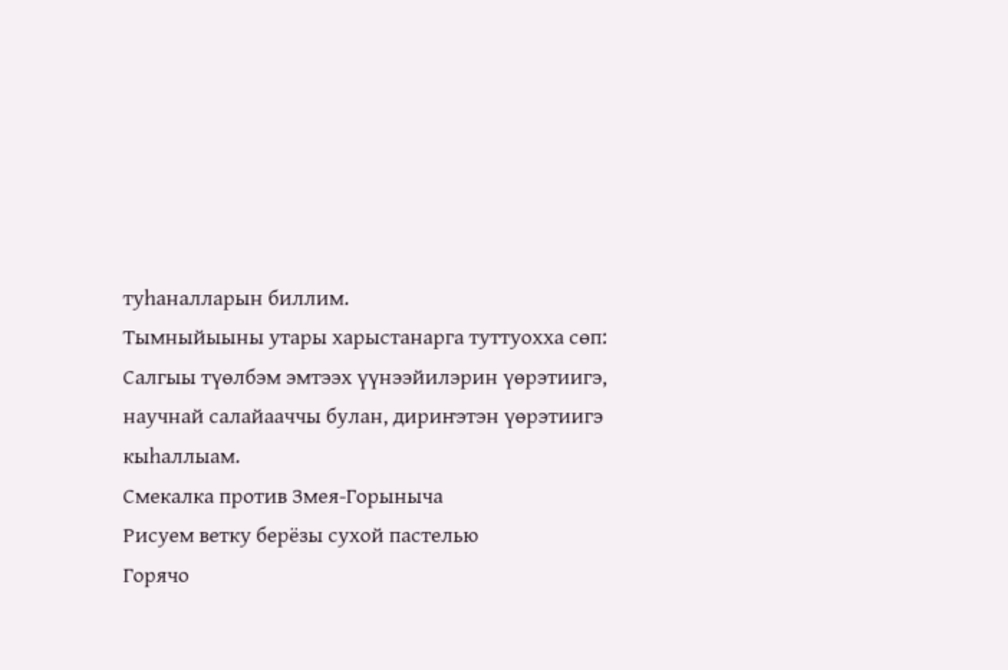туһаналларын биллим.
Тымныйыыны утары харыстанарга туттуохха сөп:
Салгыы түөлбэм эмтээх үүнээйилэрин үөрэтиигэ, научнай салайааччы булан, дириҥэтэн үөрэтиигэ кыһаллыам.
Смекалка против Змея-Горыныча
Рисуем ветку берёзы сухой пастелью
Горячо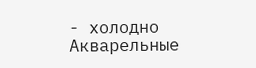- холодно
Акварельные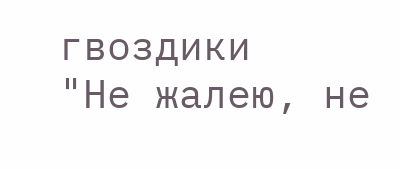гвоздики
"Не жалею, не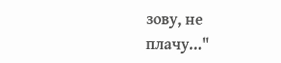зову, не плачу…"